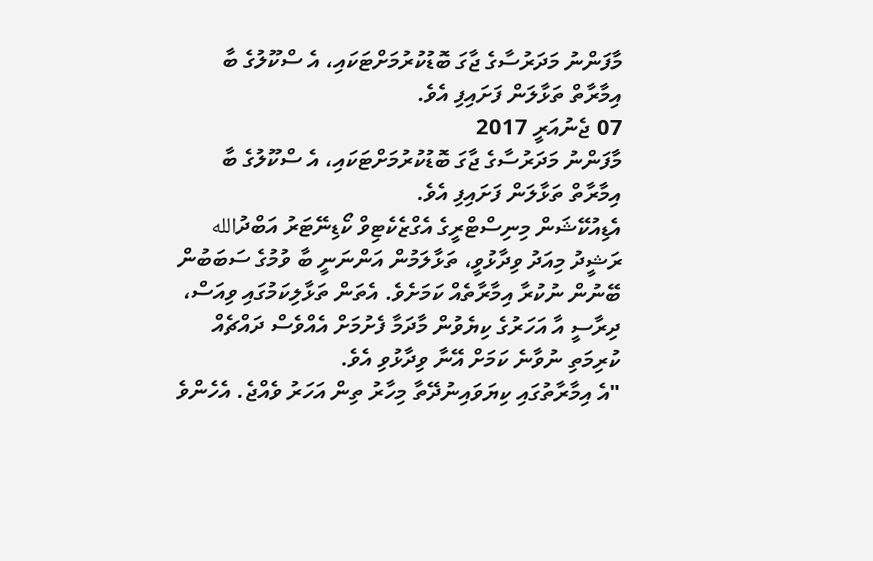މާފަންނު މަދަރުސާގެ ޖާގަ ބޮޑުކުރުމަށްޓަކައި، އެ ސްކޫލުގެ ބާ އިމާރާތް ތަޅާލަން ފަށައިފި އެވެ.
07 ޖެނުއަރީ 2017
މާފަންނު މަދަރުސާގެ ޖާގަ ބޮޑުކުރުމަށްޓަކައި، އެ ސްކޫލުގެ ބާ އިމާރާތް ތަޅާލަން ފަށައިފި އެވެ.
އެޑިއުކޭޝަން މިނިސްޓްރީގެ އެގްޒެކެޓިވް ކޯޑިނޭޓަރު އަބްދުالله ރަޝީދު މިއަދު ވިދާޅުވީ، ތަޅާލަމުން އަންނަނީ ބާ ވުމުގެ ސަބަބުން ބޭނުން ނުކުރާ އިމާރާތެއް ކަމަށެވެ. އެތަން ތަޅާލިކަމުގައި ވިއަސް، ދިރާސީ އާ އަހަރުގެ ކިޔެވުން މާދަމާ ފެށުމަށް އެއްވެސް ދައްޗެއް ކުރިމަތި ނުވާނެ ކަމަށް އޭނާ ވިދާޅުވި އެވެ.
"އެ އިމާރާތުގައި ކިޔަވައިނުދޭތާ މިހާރު ތިން އަހަރު ވެއްޖެ. އެހެންވެ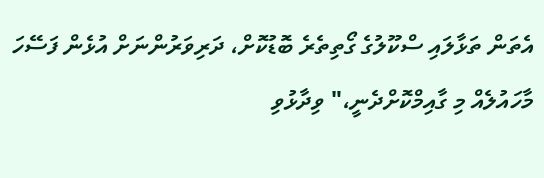އެތަން ތަޅާލައި ސްކޫލުގެ ގޯތިތެރެ ބޮޑުކޮށް، ދަރިވަރުންނަށް އުޅެން ފަސޭހަ މާހައުލެއް މި ގާއިމްކޮށްދެނީ،" ވިދާޅުވި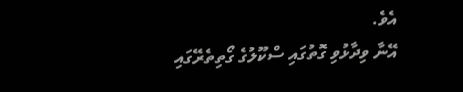އެވެ.
އޭނާ ވިދާޅުވި ގޮތުގައި ސްކޫލުގެ ގޯތިތެރޭގައި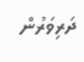ދަރިވަރުން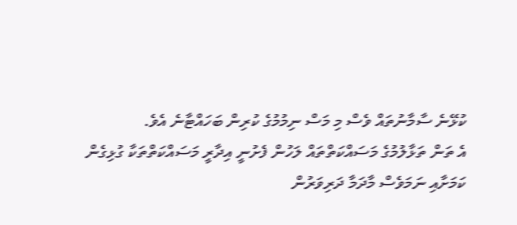ކުޅޭނެ ސާމާނުތައް ވެސް މި މަސް ނިމުމުގެ ކުރިން ބަހައްޓާނެ އެވެ.
އެ ތަން ތަޅާލުމުގެ މަސައްކަތްތައް ލަހުން ފެށުނީ އިދާރީ މަސައްކަތްތަކާ ގުޅިގެން ކަމަށާއި ނަމަވެސް މާދަމާ ދަރިވަރުން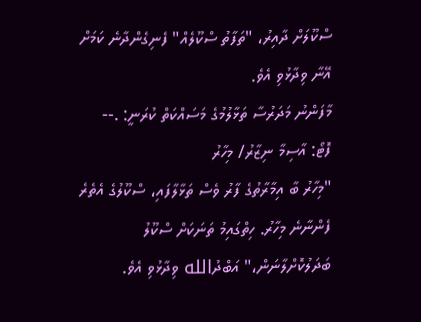ސްކޫލަށް ދާއިރު، "ތަފާތު ސްކޫލެއް" ފެނިގެންދާނެ ކަމަށް އޭނާ ވިދާޅުވި އެވެ.
މާފަންނު މަދަރުސާ ތަޅާލުމުގެ މަސައްކަތް ކުރަނީ: .-- ފޮޓޯ: އާސިމާ ނިޒާރު/ މިހާރު
"މިހާރު ބާ އިމާރާތުގެ ފާރު ވެސް ތަޅާލާފައި، ސްކޫލުގެ އެތެރެ ފެންނާނެ މިހާރު. ހިތްގައިމު ތަނަކަށް ސްކޫލު ބަދަލުކޮށްލާނަން،" އަބްދުالله ވިދާޅުވި އެވެ.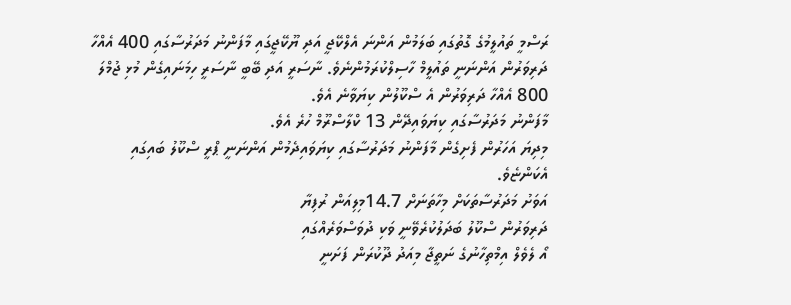ރަސްމީ ތައުލީމުގެ ގޮތުގައި ބަލަމުން އަންނަ އެލްކޭޖީ އަދި ޔޫކޭޖީގައި މާފަންނު މަދަރުސާގައި 400 އެއްހާ ދަރިވަރުން އަންނަނީ ތައުލީމް ހާސިލްކުރަމުންނެވެ. ނާސަރީ އަދި ބޭބީ ނާސަރީ ހިމަނައިގެން މުޅި ޖުމްލަ 800 އެއްހާ ދަރިވަރުން އެ ސްކޫލުން ކިޔަވާނެ އެވެ.
މާފަންނު މަދަރުސާގައި ކިޔަވައިދޭން 13 ކްލާސްރޫމް ހުރެ އެވެ.
މިދިޔަ އަހަރުން ފެށިގެން މާފަންނު މަދަރުސާގައި ކިޔަވައިދެމުން އަންނަނީ ޕްރީ ސްކޫލު ބައިގައި އެކަންޏެވެ.
އަވަށު މަދަރުސާތަކަށް މިހާތަނަށް 14.7މިލިއަން ރުފިޔާ
ދަރިވަރުން ސްކޫލު ބަދަލުކުރެވޭނީ ވަކި ދުވަސްވަރެއްގައި
އޯ ލެވެލް އިމްތިހާނުގެ ނަތީޖާ މިއަދު ދޫކުރަން ފަށަނީ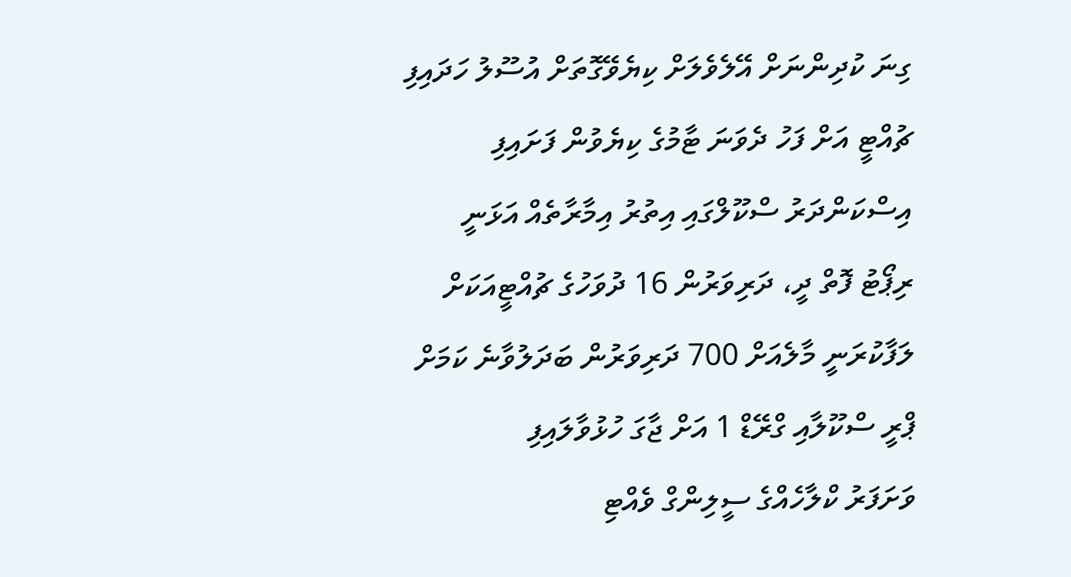ގިނަ ކުދިންނަށް އޭލެވެލަށް ކިޔެވޭގޮތަށް އުސޫލު ހަދައިފި
ޗުއްޓީ އަށް ފަހު ދެވަނަ ޓާމުގެ ކިޔެވުން ފަށައިފި
އިސްކަންދަރު ސްކޫލްގައި އިތުރު އިމާރާތެއް އަޅަނީ
ރިޕޯޓު ފޮތް ދީ، ދަރިވަރުން 16 ދުވަހުގެ ޗުއްޓީއަކަށް
ލަފާކުރަނީ މާލެއަށް 700 ދަރިވަރުން ބަދަލުވާނެ ކަމަށް
ޕްރީ ސްކޫލާއި ގްރޭޑް 1 އަށް ޖާގަ ހުޅުވާލައިފި
ވަށަފަރު ކްލާހެއްގެ ސީލިންގް ވެއްޓި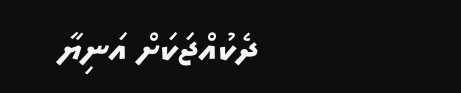ދެކުއްޖަކަށް އަނިޔާ